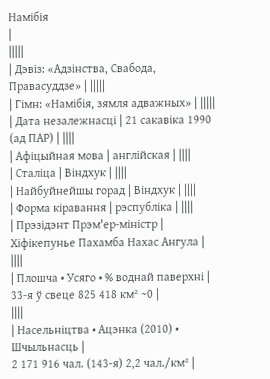Намібія
|
|||||
| Дэвіз: «Адзінства, Свабода, Правасуддзе» | |||||
| Гімн: «Намібія, зямля адважных» | |||||
| Дата незалежнасці | 21 сакавіка 1990 (ад ПАР) | ||||
| Афіцыйная мова | англійская | ||||
| Сталіца | Віндхук | ||||
| Найбуйнейшы горад | Віндхук | ||||
| Форма кіравання | рэспубліка | ||||
| Прэзідэнт Прэм'ер-міністр |
Хіфікепунье Пахамба Нахас Ангула |
||||
| Плошча • Усяго • % воднай паверхні |
33-я ў свеце 825 418 км² ~0 |
||||
| Насельніцтва • Ацэнка (2010) • Шчыльнасць |
2 171 916 чал. (143-я) 2,2 чал./км² |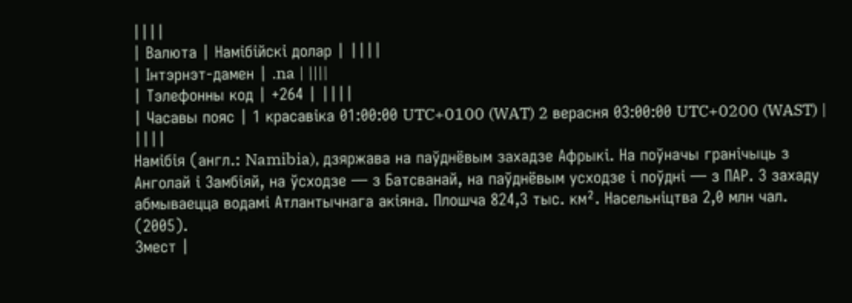||||
| Валюта | Намібійскі долар | ||||
| Інтэрнэт-дамен | .na | ||||
| Тэлефонны код | +264 | ||||
| Часавы пояс | 1 красавіка 01:00:00 UTC+0100 (WAT) 2 верасня 03:00:00 UTC+0200 (WAST) |
||||
Намібія (англ.: Namibia), дзяржава на паўднёвым захадзе Афрыкі. На поўначы гранічыць з Анголай і Замбіяй, на ўсходзе — з Батсванай, на паўднёвым усходзе і поўдні — з ПАР. З захаду абмываецца водамі Атлантычнага акіяна. Плошча 824,3 тыс. км². Насельніцтва 2,0 млн чал. (2005).
Змест |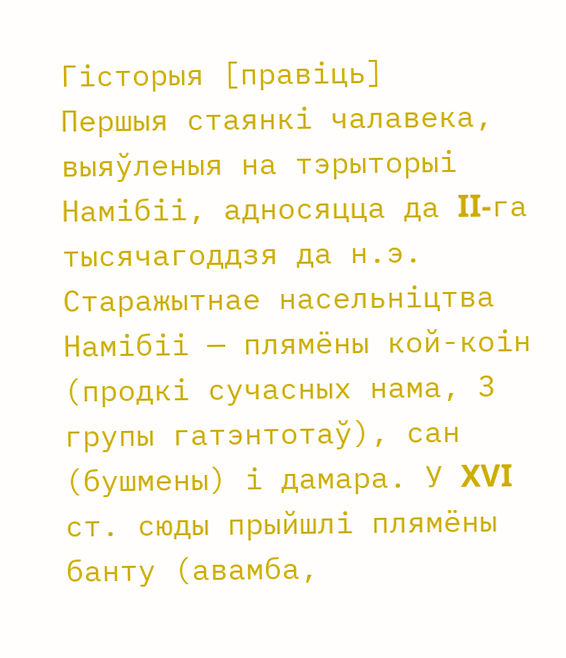Гісторыя [правіць]
Першыя стаянкі чалавека, выяўленыя на тэрыторыі Намібіі, адносяцца да II-га тысячагоддзя да н.э. Старажытнае насельніцтва Намібіі — плямёны кой-коін (продкі сучасных нама, 3 групы гатэнтотаў), сан (бушмены) і дамара. У XVI ст. сюды прыйшлі плямёны банту (авамба,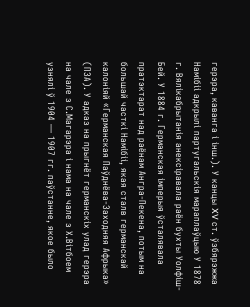герэра, каванга і інш.). У канцы XV ст. ўзбярэжжа Намібіі адкрылі партугальскія мараплаўцыю У 1878 г. Вялікабрытанія анексіравала раён бухты Уолфіш-Бей. У 1884 г. Германская імперыя ўсталявала пратэктарат над раёнам Ангра-Пекена, потым на большай часткі Намібіі, якая сталв германскай калоніяй «Германская Паўднёва-Заходняя Афрыка» (ПЗА). У адказ на прыгнёт германскіх улад герэра на чале з С.Магарэра і нама на чале з Х.Вітбоем узнялі ў 1904 — 1907 гг. паўстанне, якое было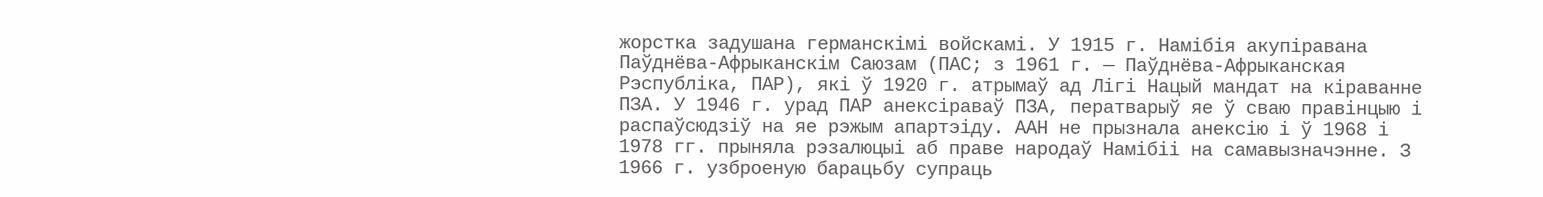жорстка задушана германскімі войскамі. У 1915 г. Намібія акупіравана Паўднёва-Афрыканскім Саюзам (ПАС; з 1961 г. — Паўднёва-Афрыканская Рэспубліка, ПАР), які ў 1920 г. атрымаў ад Лігі Нацый мандат на кіраванне ПЗА. У 1946 г. урад ПАР анексіраваў ПЗА, ператварыў яе ў сваю правінцыю і распаўсюдзіў на яе рэжым апартэіду. ААН не прызнала анексію і ў 1968 і 1978 гг. прыняла рэзалюцыі аб праве народаў Намібіі на самавызначэнне. З 1966 г. узброеную барацьбу супраць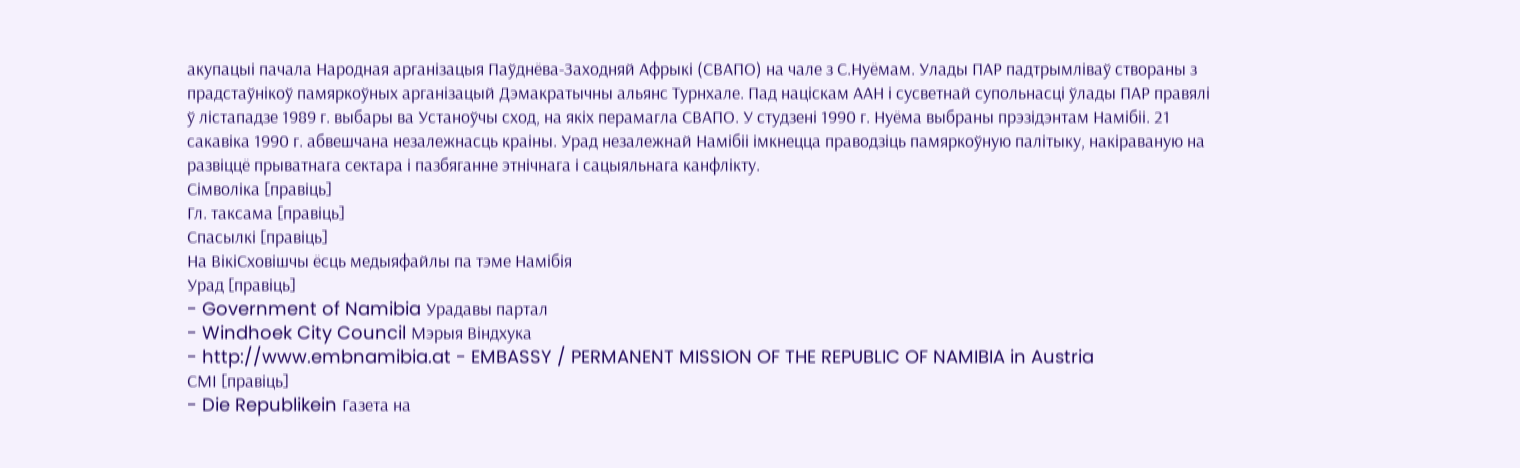акупацыі пачала Народная арганізацыя Паўднёва-Заходняй Афрыкі (СВАПО) на чале з С.Нуёмам. Улады ПАР падтрымліваў створаны з прадстаўнікоў памяркоўных арганізацый Дэмакратычны альянс Турнхале. Пад націскам ААН і сусветнай супольнасці ўлады ПАР правялі ў лістападзе 1989 г. выбары ва Устаноўчы сход, на якіх перамагла СВАПО. У студзені 1990 г. Нуёма выбраны прэзідэнтам Намібіі. 21 сакавіка 1990 г. абвешчана незалежнасць краіны. Урад незалежнай Намібіі імкнецца праводзіць памяркоўную палітыку, накіраваную на развіццё прыватнага сектара і пазбяганне этнічнага і сацыяльнага канфлікту.
Сімволіка [правіць]
Гл. таксама [правіць]
Спасылкі [правіць]
На ВікіСховішчы ёсць медыяфайлы па тэме Намібія
Урад [правіць]
- Government of Namibia Урадавы партал
- Windhoek City Council Мэрыя Віндхука
- http://www.embnamibia.at - EMBASSY / PERMANENT MISSION OF THE REPUBLIC OF NAMIBIA in Austria
СМІ [правіць]
- Die Republikein Газета на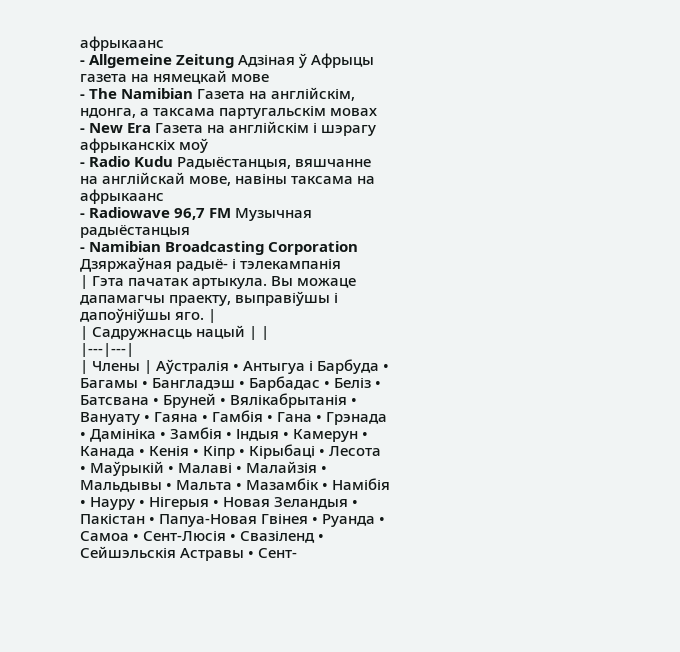афрыкаанс
- Allgemeine Zeitung Адзіная ў Афрыцы газета на нямецкай мове
- The Namibian Газета на англійскім, ндонга, а таксама партугальскім мовах
- New Era Газета на англійскім і шэрагу афрыканскіх моў
- Radio Kudu Радыёстанцыя, вяшчанне на англійскай мове, навіны таксама на афрыкаанс
- Radiowave 96,7 FM Музычная радыёстанцыя
- Namibian Broadcasting Corporation Дзяржаўная радыё- і тэлекампанія
| Гэта пачатак артыкула. Вы можаце дапамагчы праекту, выправіўшы і дапоўніўшы яго. |
| Садружнасць нацый | |
|---|---|
| Члены | Аўстралія • Антыгуа і Барбуда • Багамы • Бангладэш • Барбадас • Беліз • Батсвана • Бруней • Вялікабрытанія • Вануату • Гаяна • Гамбія • Гана • Грэнада • Дамініка • Замбія • Індыя • Камерун • Канада • Кенія • Кіпр • Кірыбаці • Лесота • Маўрыкій • Малаві • Малайзія • Мальдывы • Мальта • Мазамбік • Намібія • Науру • Нігерыя • Новая Зеландыя • Пакістан • Папуа-Новая Гвінея • Руанда • Самоа • Сент-Люсія • Свазіленд • Сейшэльскія Астравы • Сент-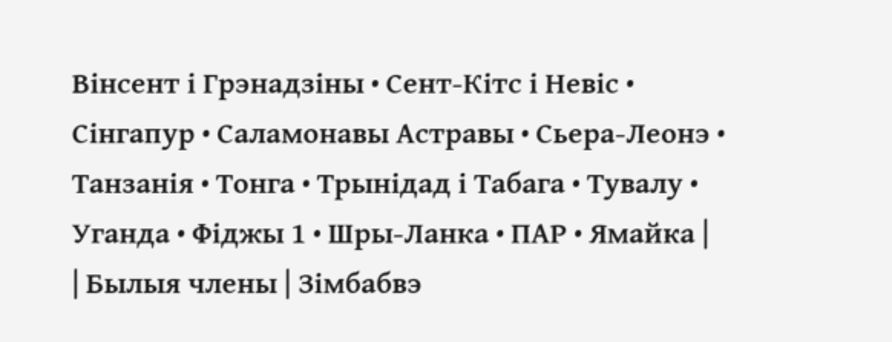Вінсент і Грэнадзіны • Сент-Кітс і Невіс • Сінгапур • Саламонавы Астравы • Сьера-Леонэ • Танзанія • Тонга • Трынідад і Табага • Тувалу • Уганда • Фіджы 1 • Шры-Ланка • ПАР • Ямайка |
| Былыя члены | Зімбабвэ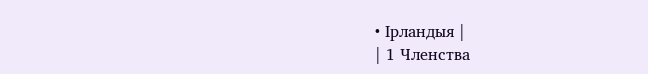• Ірландыя |
| 1 Членства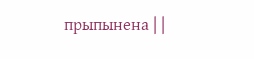прыпынена | |